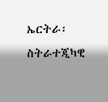ኤርትራ፡ ስትራተጂካዊ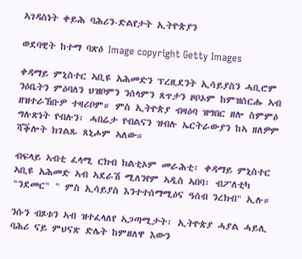ኣገዳስነት ቀይሕ ባሕሪን-ድልየታት ኢትዮጵያን

ወደባዊት ከተማ ባጽዕ Image copyright Getty Images

ቀዳማይ ምኒስተር ኣቢዩ አሕመድን ፕረዚደንት ኢሳይያስን ሓቢሮም ንዕቤትን ምዕባለን ህዝቦምን ንሰላምን ጸጥታን ዞቦኦም ከምዝሰርሑ ኣብ ዘዝተራኸቡዎ ተዛሪቦም። ምስ ኢትዮጵያ ብዛዕባ ዝግበር ዘሎ ስምምዕ ግሉጽነት የብሉን፡ ሓበሬታ የብልናን ዝብሉ ኤርትራውያን ከኣ ዘለዎም ሻቕሎት ክገልጹ ጸኒሖም ኣለው።

ብፍላይ ኣብቲ ፈላሚ ርክብ ክልቲኦም መራሕቲ፡ ቀዳማይ ምኒስተር ኣቢዩ አሕመድ ኣብ ኣደራሽ ሚለንየም ኣዲስ ኣበባ፡ ብፖለቲካ "ንደመር" " ምስ ኢሳይያስ እንተተሰማሚዕና ዓሰብ ንረክብ" ኢሉ።

ንሱን ብጾቱን ኣብ ዝተፈላለየ ኣጋጣሚታት፡ ኢትዮጵያ ሓያል ሓይሊ ባሕሪ ናይ ምህናጽ ድሌት ከምዘለዋ እውን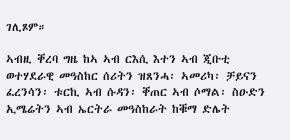ገሊጾም።

ኣብዚ ቐረባ ግዜ ከኣ ኣብ ርእሲ እተን ኣብ ጂቡቲ ወተሃደራዊ መዓስከር ሰሪትን ዝጸንሓ፡ ኣመሪካ፡ ቻይናን ፈረንሳን፡ ቱርኪ ኣብ ሱዳን፡ ቐጠር ኣብ ሶማል፡ ስዑድን ኢሜሬትን ኣብ ኤርትራ መዓስከራት ከቑማ ድሌት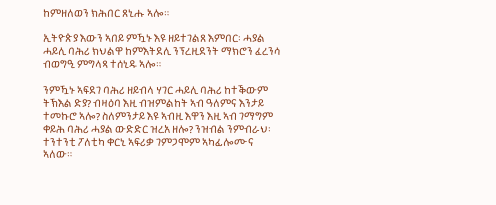ከምዘለወን ክሕበር ጸኒሑ ኣሎ።

ኢትዮጵያ እውን ኣበይ ምዃኑ እዩ ዘይተገልጸ እምበር፡ ሓያል ሓይሊ ባሕሪ ክህልዋ ከምእትደሊ ንፕረዚደንት ማክሮን ፈረንሳ ብወግዒ ምግላጻ ተሰኒዱ ኣሎ።

ንምዃኑ ኣፍደገ ባሕሪ ዘይብላ ሃገር ሓይሊ ባሕሪ ከተቕውም ትኽእል ድያ? ብዛዕባ እዚ ብዝምልከት ኣብ ዓለምና እንታይ ተመኩሮ ኣሎ? ስለምንታይ እዩ ኣብዚ እዋን እዚ ኣብ ገማግም ቀይሕ ባሕሪ ሓያል ውድድር ዝረአ ዘሎ? ንዝብል ንምብራህ፡ ተንተንቲ ፖለቲካ ቀርኒ ኣፍሪቃ ገምጋሞም ኣካፊሎሙና ኣለው።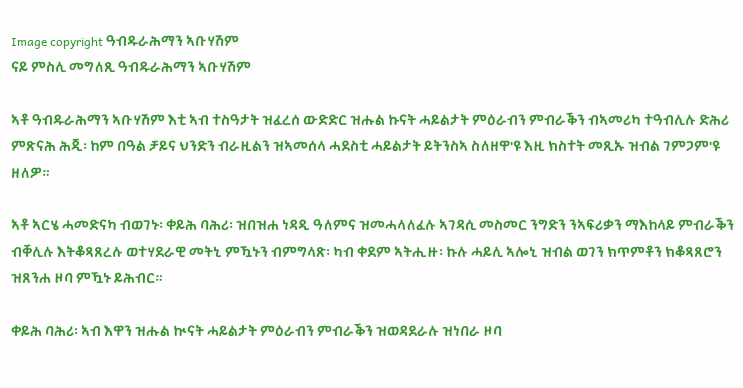Image copyright ዓብዱራሕማን ኣቡሃሽም
ናይ ምስሊ መግለጺ ዓብዱራሕማን ኣቡሃሽም

ኣቶ ዓብዱራሕማን ኣቡሃሽም እቲ ኣብ ተስዓታት ዝፈረሰ ውድድር ዝሑል ኩናት ሓይልታት ምዕራብን ምብራቕን ብኣመሪካ ተዓብሊሉ ድሕሪ ምጽናሕ ሕጂ፡ ከም በዓል ቻይና ህንድን ብራዚልን ዝኣመሰላ ሓደስቲ ሓይልታት ይትንስኣ ስለዘዋ'ዩ እዚ ክስተት መጺኡ ዝብል ገምጋም'ዩ ዘለዎ።

ኣቶ ኣርሄ ሓመድናካ ብወገኑ፡ ቀይሕ ባሕሪ፡ ዝበዝሐ ነዳዲ ዓለምና ዝመሓላለፈሉ ኣገዳሲ መስመር ንግድን ንኣፍሪቃን ማእከላይ ምብራቕን ብቐሊሉ እትቆጻጸረሉ ወተሃደራዊ መትኒ ምዃኑን ብምግላጽ፡ ካብ ቀደም ኣትሒዙ፡ ኩሉ ሓይሊ ኣሎኒ ዝብል ወገን ክጥምቶን ክቆጻጸሮን ዝጸንሐ ዞባ ምዃኑ ይሕብር።

ቀይሕ ባሕሪ፡ ኣብ እዋን ዝሑል ኲናት ሓይልታት ምዕራብን ምብራቕን ዝወዳደራሉ ዝነበራ ዞባ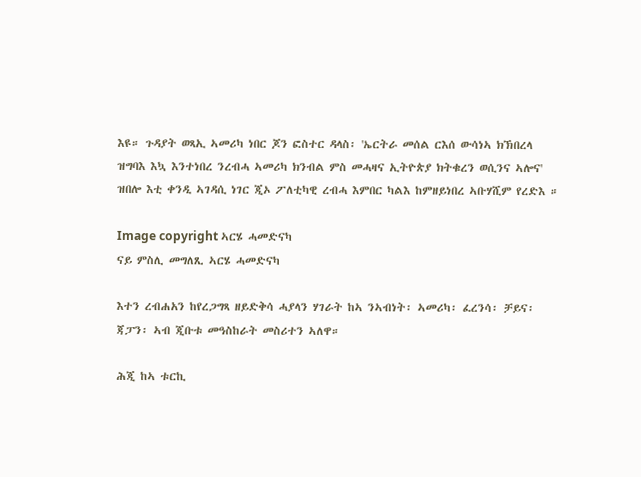እዩ። ጉዳያት ወጻኢ ኣመሪካ ነበር ጆን ፎስተር ዳላስ፡ 'ኤርትራ መሰል ርእሰ ውሳነኣ ክኽበረላ ዝግባእ እኳ እንተነበረ ንረብሓ ኣመሪካ ክንብል ምስ መሓዛና ኢትዮጵያ ክትቁረን ወሲንና ኣሎና' ዝበሎ እቲ ቀንዲ ኣገዳሲ ነገር ጂኦ ፖለቲካዊ ረብሓ እምበር ካልእ ከምዘይነበረ ኣቡሃሺም የረድእ ።

Image copyright ኣርሄ ሓመድናካ
ናይ ምስሊ መግለጺ ኣርሄ ሓመድናካ

እተን ረብሐአን ከየረጋግጻ ዘይድቅሳ ሓያላን ሃገራት ከኣ ንኣብነት፡ ኣመሪካ፡ ፈረንሳ፡ ቻይና፡ ጃፓን፡ ኣብ ጂቡቱ መዓስከራት መስሪተን ኣለዋ።

ሕጂ ከኣ ቱርኪ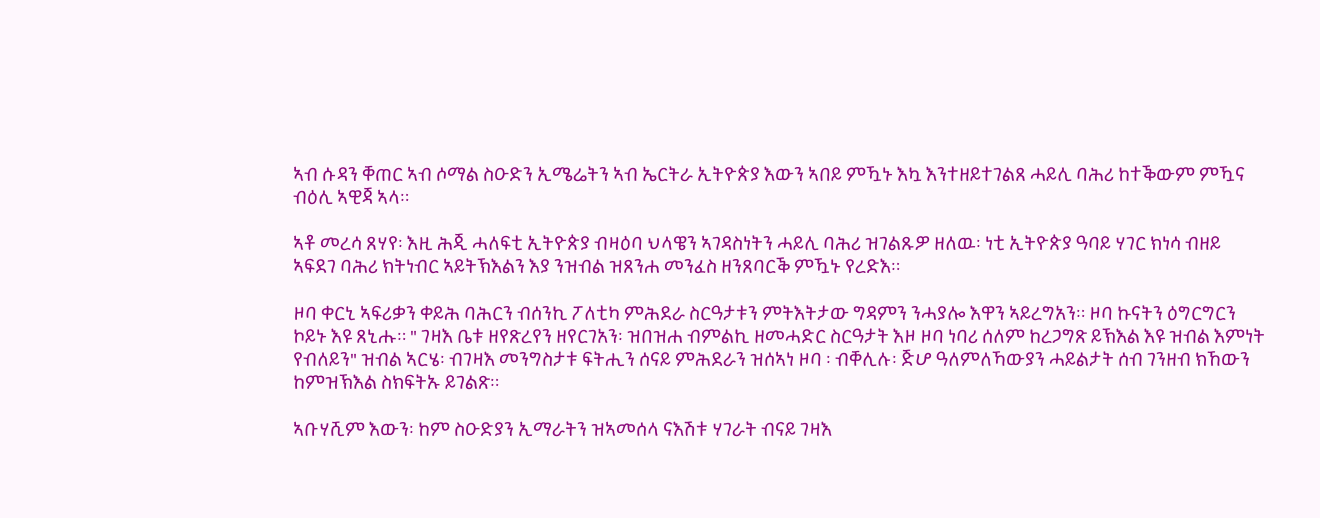ኣብ ሱዳን ቐጠር ኣብ ሶማል ስዑድን ኢሜሬትን ኣብ ኤርትራ ኢትዮጵያ እውን ኣበይ ምዃኑ እኳ እንተዘይተገልጸ ሓይሊ ባሕሪ ከተቕውም ምዃና ብዕሊ ኣዊጃ ኣላ።

ኣቶ መረሳ ጸሃየ፡ እዚ ሕጂ ሓለፍቲ ኢትዮጵያ ብዛዕባ ህላዌን ኣገዳስነትን ሓይሊ ባሕሪ ዝገልጹዎ ዘለዉ፡ ነቲ ኢትዮጵያ ዓባይ ሃገር ክነሳ ብዘይ ኣፍደገ ባሕሪ ክትነብር ኣይትኽእልን እያ ንዝብል ዝጸንሐ መንፈስ ዘንጸባርቕ ምዃኑ የረድእ።

ዞባ ቀርኒ ኣፍሪቃን ቀይሕ ባሕርን ብሰንኪ ፖለቲካ ምሕደራ ስርዓታቱን ምትእትታው ግዳምን ንሓያሎ እዋን ኣይረግአን። ዞባ ኩናትን ዕግርግርን ኮይኑ እዩ ጸኒሑ። " ገዛእ ቤቱ ዘየጽረየን ዘየርገአን፡ ዝበዝሐ ብምልኪ ዘመሓድር ስርዓታት እዞ ዞባ ነባሪ ሰለም ከረጋግጽ ይኽእል እዩ ዝብል እምነት የብለይን" ዝብል ኣርሄ፡ ብገዛእ መንግስታቱ ፍትሒን ሰናይ ምሕደራን ዝሰኣነ ዞባ ፡ ብቐሊሉ፡ ጅሆ ዓለምለኻውያን ሓይልታት ሰብ ገንዘብ ክኸውን ከምዝኽእል ስክፍትኡ ይገልጽ።

ኣቡሃሺም እውን፡ ከም ስዑድያን ኢማራትን ዝኣመሰላ ናእሽቱ ሃገራት ብናይ ገዛእ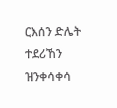ርእሰን ድሌት ተደሪኸን ዝንቀሳቀሳ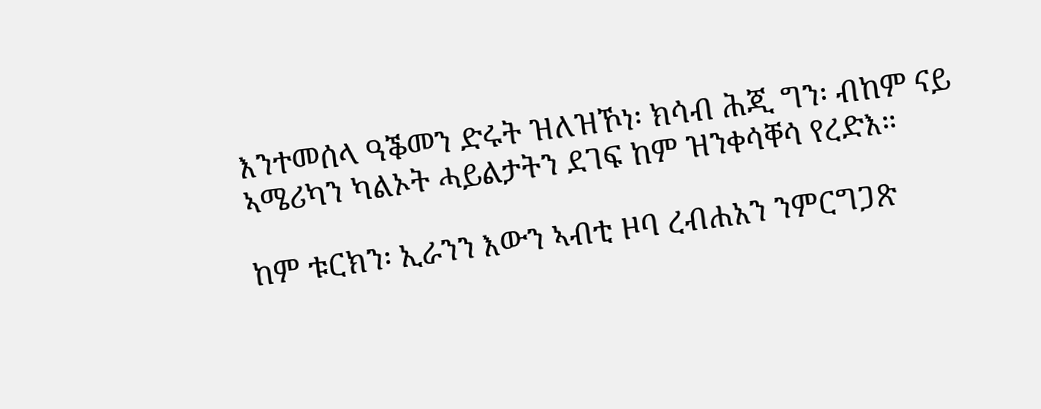እንተመሰላ ዓቕመን ድሩት ዝለዝኾነ፡ ክሳብ ሕጂ ግን፡ ብከም ናይ ኣሜሪካን ካልኦት ሓይልታትን ደገፍ ከም ዝንቀሳቐሳ የረድእ።

ከም ቱርክን፡ ኢራንን እውን ኣብቲ ዞባ ረብሐአን ንምርግጋጽ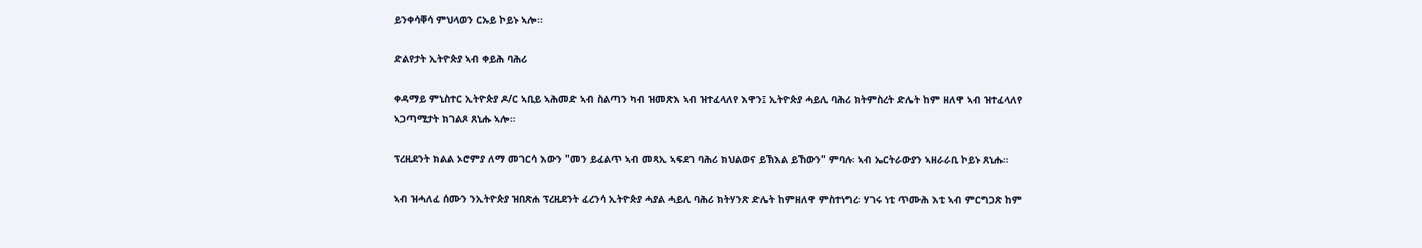ይንቀሳቐሳ ምህላወን ርኡይ ኮይኑ ኣሎ።

ድልየታት ኢትዮጵያ ኣብ ቀይሕ ባሕሪ

ቀዳማይ ምኒስተር ኢትዮጵያ ዶ/ር ኣቢይ ኣሕመድ ኣብ ስልጣን ካብ ዝመጽእ ኣብ ዝተፈላለየ እዋን፤ ኢትዮጵያ ሓይሊ ባሕሪ ክትምስረት ድሌት ከም ዘለዋ ኣብ ዝተፈላለየ ኣጋጣሚታት ክገልጾ ጸኒሑ ኣሎ።

ፕረዚደንት ክልል ኦሮምያ ለማ መገርሳ እውን "መን ይፈልጥ ኣብ መጻኢ ኣፍደገ ባሕሪ ክህልወና ይኽእል ይኸውን" ምባሉ፡ ኣብ ኤርትራውያን ኣዘራራቢ ኮይኑ ጸኒሑ።

ኣብ ዝሓለፈ ሰሙን ንኢትዮጵያ ዝበጽሐ ፕረዚደንት ፈረንሳ ኢትዮጵያ ሓያል ሓይሊ ባሕሪ ክትሃንጽ ድሌት ከምዘለዋ ምስተነግረ፡ ሃገሩ ነቲ ጥሙሕ እቲ ኣብ ምርግጋጽ ከም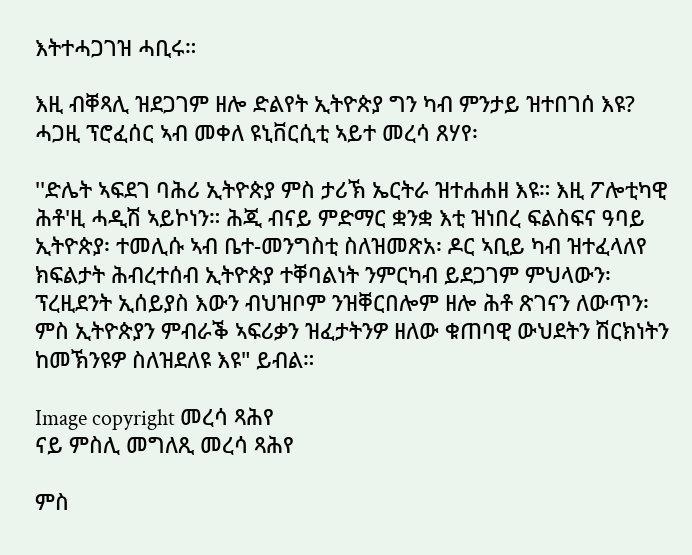እትተሓጋገዝ ሓቢሩ።

እዚ ብቐጻሊ ዝደጋገም ዘሎ ድልየት ኢትዮጵያ ግን ካብ ምንታይ ዝተበገሰ እዩ? ሓጋዚ ፕሮፈሰር ኣብ መቀለ ዩኒቨርሲቲ ኣይተ መረሳ ጸሃየ፡

''ድሌት ኣፍደገ ባሕሪ ኢትዮጵያ ምስ ታሪኽ ኤርትራ ዝተሐሐዘ እዩ። እዚ ፖሎቲካዊ ሕቶ'ዚ ሓዲሽ ኣይኮነን። ሕጂ ብናይ ምድማር ቋንቋ እቲ ዝነበረ ፍልስፍና ዓባይ ኢትዮጵያ፡ ተመሊሱ ኣብ ቤተ-መንግስቲ ስለዝመጽአ፡ ዶር ኣቢይ ካብ ዝተፈላለየ ክፍልታት ሕብረተሰብ ኢትዮጵያ ተቐባልነት ንምርካብ ይደጋገም ምህላውን፡ ፕረዚደንት ኢሰይያስ እውን ብህዝቦም ንዝቐርበሎም ዘሎ ሕቶ ጽገናን ለውጥን፡ ምስ ኢትዮጵያን ምብራቕ ኣፍሪቃን ዝፈታትንዎ ዘለው ቁጠባዊ ውህደትን ሽርክነትን ከመኽንዩዎ ስለዝደለዩ እዩ" ይብል።

Image copyright መረሳ ጻሕየ
ናይ ምስሊ መግለጺ መረሳ ጻሕየ

ምስ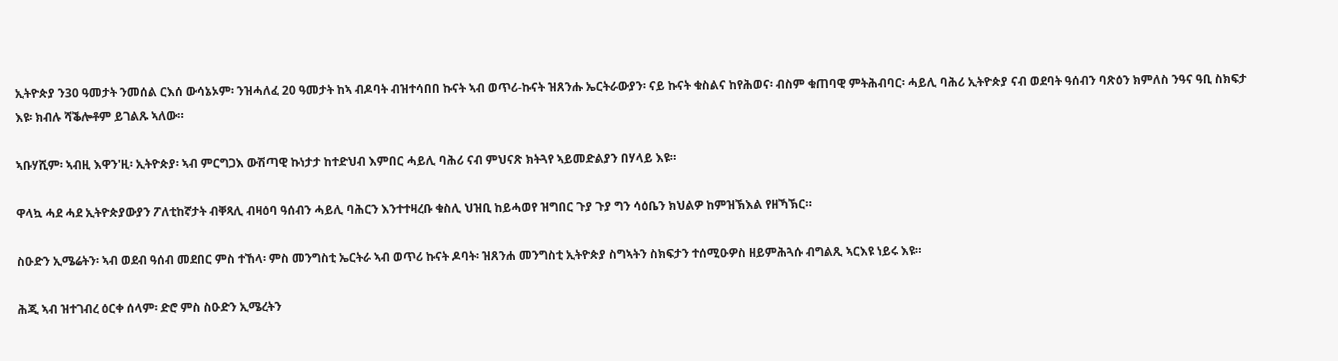ኢትዮጵያ ን30 ዓመታት ንመሰል ርእሰ ውሳኔኦም፡ ንዝሓለፈ 20 ዓመታት ከኣ ብዶባት ብዝተሳበበ ኩናት ኣብ ወጥሪ-ኩናት ዝጸንሑ ኤርትራውያን፡ ናይ ኩናት ቁስልና ከየሕወና፡ ብስም ቁጠባዊ ምትሕብባር፡ ሓይሊ ባሕሪ ኢትዮጵያ ናብ ወደባት ዓሰብን ባጽዕን ክምለስ ንዓና ዓቢ ስክፍታ እዩ፡ ክብሉ ሻቕሎቶም ይገልጹ ኣለው።

ኣቡሃሺም፡ ኣብዚ እዋን'ዚ፡ ኢትዮጵያ፡ ኣብ ምርግጋእ ውሽጣዊ ኩነታታ ከተድህብ እምበር ሓይሊ ባሕሪ ናብ ምህናጽ ክትጓየ ኣይመድልያን በሃላይ እዩ።

ዋላኳ ሓደ ሓደ ኢትዮጵያውያን ፖለቲከኛታት ብቐጻሊ ብዛዕባ ዓሰብን ሓይሊ ባሕርን እንተተዛረቡ ቁስሊ ህዝቢ ከይሓወየ ዝግበር ጉያ ጉያ ግን ሳዕቤን ክህልዎ ከምዝኽእል የዘኻኽር።

ስዑድን ኢሜሬትን፡ ኣብ ወደብ ዓሰብ መደበር ምስ ተኸላ፡ ምስ መንግስቲ ኤርትራ ኣብ ወጥሪ ኩናት ዶባት፡ ዝጸንሐ መንግስቲ ኢትዮጵያ ስግኣትን ስክፍታን ተሰሚዑዎስ ዘይምሕጓሱ ብግልጺ ኣርእዩ ነይሩ እዩ።

ሕጂ ኣብ ዝተገብረ ዕርቀ ሰላም፡ ድሮ ምስ ስዑድን ኢሜረትን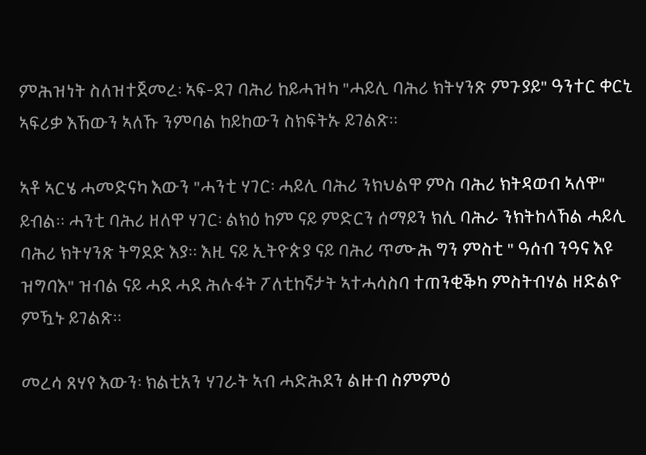ምሕዝነት ስለዝተጀመረ፡ ኣፍ-ደገ ባሕሪ ከይሓዝካ "ሓይሊ ባሕሪ ክትሃንጽ ምጉያይ" ዓንተር ቀርኒ ኣፍሪቃ እኸውን ኣለኹ ንምባል ከይከውን ስክፍትኡ ይገልጽ።

ኣቶ ኣርሄ ሓመድናካ እውን "ሓንቲ ሃገር፡ ሓይሊ ባሕሪ ንክህልዋ ምስ ባሕሪ ክትዳወብ ኣለዋ" ይብል። ሓንቲ ባሕሪ ዘለዋ ሃገር፡ ልክዕ ከም ናይ ምድርን ሰማይን ክሊ ባሕራ ንክትከላኸል ሓይሊ ባሕሪ ክትሃንጽ ትግደድ እያ። እዚ ናይ ኢትዮጵያ ናይ ባሕሪ ጥሙሕ ግን ምስቲ " ዓሰብ ንዓና እዩ ዝግባእ" ዝብል ናይ ሓደ ሓደ ሕሉፋት ፖለቲከኛታት ኣተሓሳስባ ተጠንቂቕካ ምስትብሃል ዘድልዮ ምዃኑ ይገልጽ።

መረሳ ጸሃየ እውን፡ ክልቲአን ሃገራት ኣብ ሓድሕደን ልዙብ ስምምዕ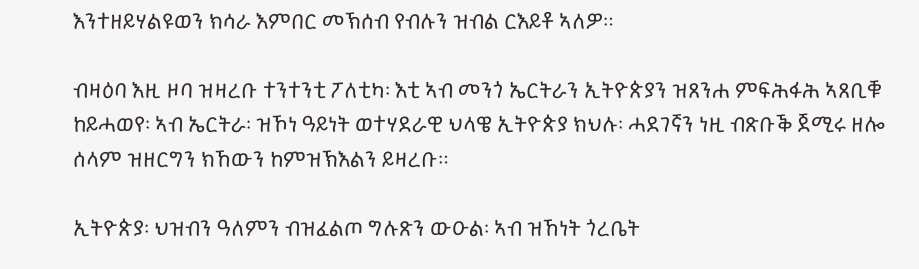እንተዘይሃልዩወን ክሳራ እምበር መኽሰብ የብሉን ዝብል ርእይቶ ኣለዎ።

ብዛዕባ እዚ ዞባ ዝዛረቡ ተንተንቲ ፖለቲካ፡ እቲ ኣብ መንጎ ኤርትራን ኢትዮጵያን ዝጸንሐ ምፍሕፋሕ ኣጸቢቑ ከይሓወየ፡ ኣብ ኤርትራ፡ ዝኾነ ዓይነት ወተሃደራዊ ህላዌ ኢትዮጵያ ክህሉ፡ ሓደገኛን ነዚ ብጽቡቕ ጀሚሩ ዘሎ ሰላም ዝዘርግን ክኸውን ከምዝኽእልን ይዛረቡ።

ኢትዮጵያ፡ ህዝብን ዓለምን ብዝፈልጦ ግሉጽን ውዑል፡ ኣብ ዝኸነት ጎረቤት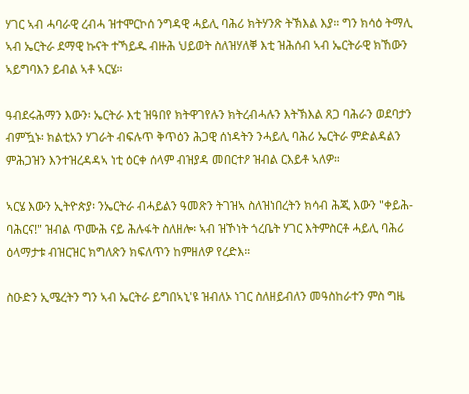ሃገር ኣብ ሓባራዊ ረብሓ ዝተሞርኮሰ ንግዳዊ ሓይሊ ባሕሪ ክትሃንጽ ትኽእል እያ። ግን ክሳዕ ትማሊ ኣብ ኤርትራ ደማዊ ኩናት ተኻይዱ ብዙሕ ህይወት ስለዝሃለቐ እቲ ዝሕሰብ ኣብ ኤርትራዊ ክኸውን ኣይግባእን ይብል ኣቶ ኣርሄ።

ዓብደሩሕማን እውን፡ ኤርትራ እቲ ዝዓበየ ክትዋገየሉን ክትረብሓሉን እትኽእል ጸጋ ባሕራን ወደባታን ብምዃኑ፡ ክልቲአን ሃገራት ብፍሉጥ ቅጥዕን ሕጋዊ ሰነዳትን ንሓይሊ ባሕሪ ኤርትራ ምድልዳልን ምሕጋዝን እንተዝረዳዳኣ ነቲ ዕርቀ ሰላም ብዝያዳ መበርተዖ ዝብል ርእይቶ ኣለዎ።

ኣርሄ እውን ኢትዮጵያ፡ ንኤርትራ ብሓይልን ዓመጽን ትገዝኣ ስለዝነበረትን ክሳብ ሕጂ እውን "ቀይሕ-ባሕርና!" ዝብል ጥሙሕ ናይ ሕሉፋት ስለዘሎ፡ ኣብ ዝኾነት ጎረቤት ሃገር እትምስርቶ ሓይሊ ባሕሪ ዕላማታቱ ብዝርዝር ክግለጽን ክፍለጥን ከምዘለዎ የረድእ።

ስዑድን ኢሜረትን ግን ኣብ ኤርትራ ይግበኣኒ'ዩ ዝብለኦ ነገር ስለዘይብለን መዓስከራተን ምስ ግዜ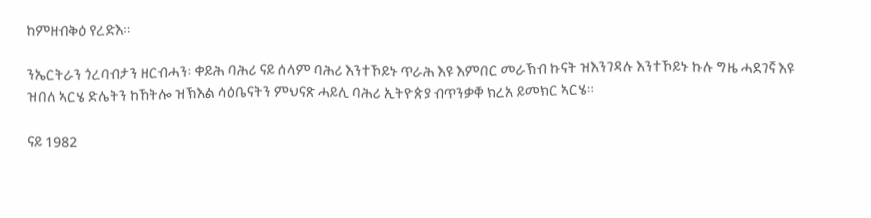ከምዘብቅዕ የረድእ።

ንኤርትራን ጎረባብታን ዘርብሓን፡ ቀይሕ ባሕሪ ናይ ሰላም ባሕሪ እንተኾይኑ ጥራሕ እዩ እምበር መራኽብ ኩናት ዝእንገዳሉ እንተኾይኑ ኩሉ ግዜ ሓደገኛ እዩ ዝበለ ኣርሄ ድሌትን ከኸትሎ ዝኽእል ሳዕቤናትን ምህናጽ ሓይሊ ባሕሪ ኢትዮጵያ ብጥንቃቐ ክረአ ይመክር ኣርሄ።

ናይ 1982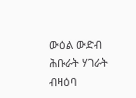ውዕል ውድብ ሕቡራት ሃገራት ብዛዕባ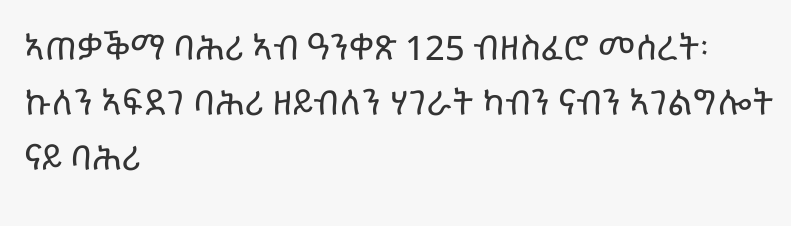ኣጠቃቕማ ባሕሪ ኣብ ዓንቀጽ 125 ብዘስፈሮ መሰረት፡ ኩለን ኣፍደገ ባሕሪ ዘይብለን ሃገራት ካብን ናብን ኣገልግሎት ናይ ባሕሪ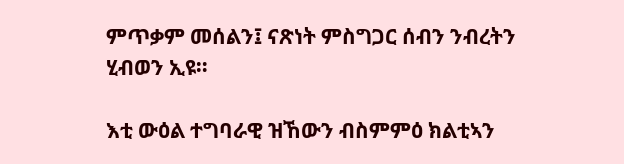ምጥቃም መሰልን፤ ናጽነት ምስግጋር ሰብን ንብረትን ሂብወን ኢዩ።

እቲ ውዕል ተግባራዊ ዝኸውን ብስምምዕ ክልቲኣን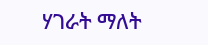ሃገራት ማለት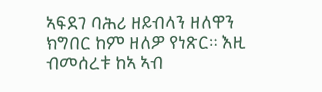ኣፍደገ ባሕሪ ዘይብላን ዘለዋን ክግበር ከም ዘለዎ የነጽር። እዚ ብመሰረቱ ከኣ ኣብ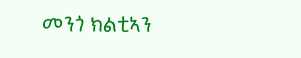መንጎ ክልቲኣን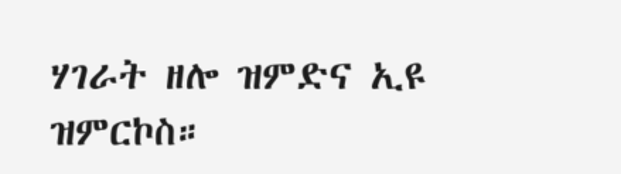ሃገራት ዘሎ ዝምድና ኢዩ ዝምርኮስ።